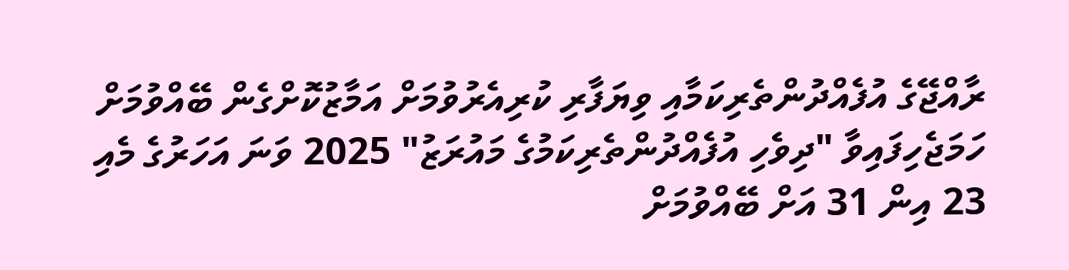ރާއްޖޭގެ އުފެއްދުންތެރިކަމާއި ވިޔަފާރި ކުރިއެރުވުމަށް އަމާޒުކޮށްގެން ބޭއްވުމަށް ހަމަޖެހިފައިވާ "ދިވެހި އުފެއްދުންތެރިކަމުގެ މައުރަޒު" 2025 ވަނަ އަހަރުގެ މެއި 23 އިން 31 އަށް ބޭއްވުމަށް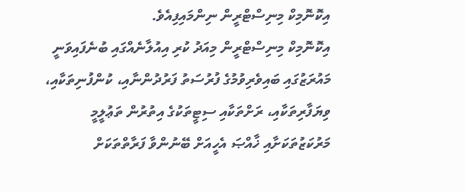އިކޮނޮމިކް މިނިސްޓްރީން ނިންމައިފިއެވެ.
އިކޮނޮމިކް މިނިސްޓްރީން މިއަދު ކުރި އިއުލާނެއްގައި ބުނެފައިވަނީ މައުރަޒުގައި ބައިވެރިވުމުގެ ފުރުސަތު ފަރުދުންނާއި، ކުންފުނިތަކާއި، ވިޔަފާރިތަކާއި، ރަށްތަކާއި ސިޓީތަކުގެ އިތުރުން ތަޢުލީމީ މަރުކަޒުތަކަށާއި ޚާއްޞަ އެހީއަށް ބޭނުންވާ ފަރާތްތަކަށް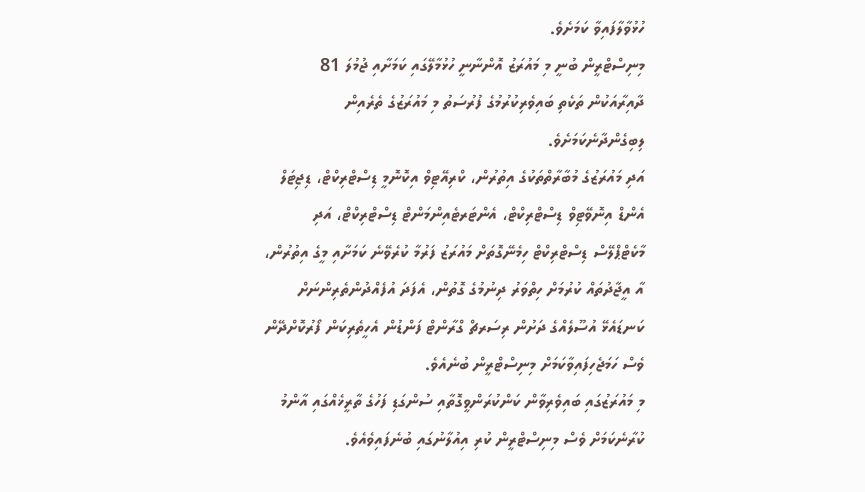ހުޅުވާލާފައިވާ ކަމަށެވެ.
މިނިސްޓްރީން ބުނީ މި މައުރަޒު އޮންނާނީ ހުޅުމާލޭގައި ކަމަށާއި ޖުމުލަ 81 ދާއިރާއަކުން ތަކެތި ބައިވެރިކުރުމުގެ ފުރުސަތު މި މައުރަޒުގެ ތެރެއިން ލިބިގެންދާނެކަމަށެވެ.
އަދި މައުރަޒުގެ މުބާރާތްތަކުގެ އިތުރުން، ކްރިއޭޓިވް އިކޮނޮމީ ޑިސްޓްރިކްޓް، ޑިޖިޓަލް އެންޑް އިނޮވޭޓިވް ޑިސްޓްރިކްޓް، އެންޓަރޓެއިންމަންޓް ޑިސްޓްރިކްޓް، އަދި މާކެޓްޕްލޭސް ޑިސްޓްރިކްޓް ހިމެނޭގޮތަށް މައުރަޒު ފަރުމާ ކުރެވޭނެ ކަމަށާއި މީގެ އިތުރުން، އާ އީޖާދުތައް ކުރުމަށް ހިތްވަރު ދިނުމުގެ ގޮތުން، އެފަދަ އުފެއްދުންތެރިންނަށް ކަނޑައެޅޭ އުސޫލެއްގެ ދަށުން ރިސަރޗް ގްރާންޓް ފަންޑުން އެހީތެރިކަން ފޯރުކޮށްދޭން ވެސް ހަމަޖެހިފައިވާކަމަށް މިނިސްޓްރީން ބުނެއެވެ.
މި މައުރަޒުގައި ބައިވެރިވާން ކަންކުރަންވީގޮތާއި ސުންގަޑި ފަހުގެ ތާރީޚެއްގައި އާންމު ކުރާނެކަމަށް ވެސް މިނިސްޓްރީން ކުރި އިއުލާނުގައި ބުނެފައިވެއެވެ.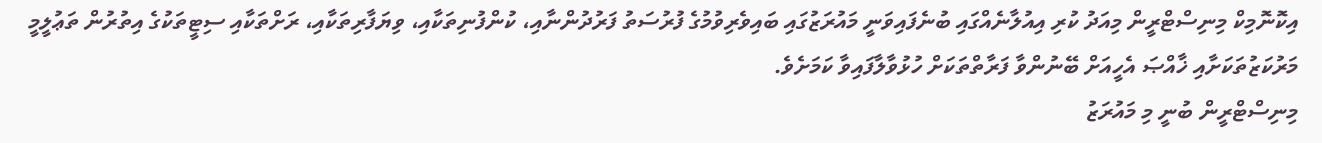އިކޮނޮމިކް މިނިސްޓްރީން މިއަދު ކުރި އިއުލާނެއްގައި ބުނެފައިވަނީ މައުރަޒުގައި ބައިވެރިވުމުގެ ފުރުސަތު ފަރުދުންނާއި، ކުންފުނިތަކާއި، ވިޔަފާރިތަކާއި، ރަށްތަކާއި ސިޓީތަކުގެ އިތުރުން ތަޢުލީމީ މަރުކަޒުތަކަށާއި ޚާއްޞަ އެހީއަށް ބޭނުންވާ ފަރާތްތަކަށް ހުޅުވާލާފައިވާ ކަމަށެވެ.
މިނިސްޓްރީން ބުނީ މި މައުރަޒު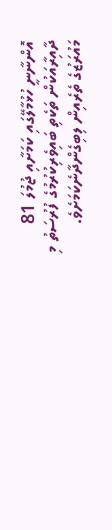އޮންނާނީ ހުޅުމާލޭގައި ކަމަށާއި ޖުމުލަ 81 ދާއިރާއަކުން ތަކެތި ބައިވެރިކުރުމުގެ ފުރުސަތު މި މައުރަޒުގެ ތެރެއިން ލިބިގެންދާނެކަމަށެވެ.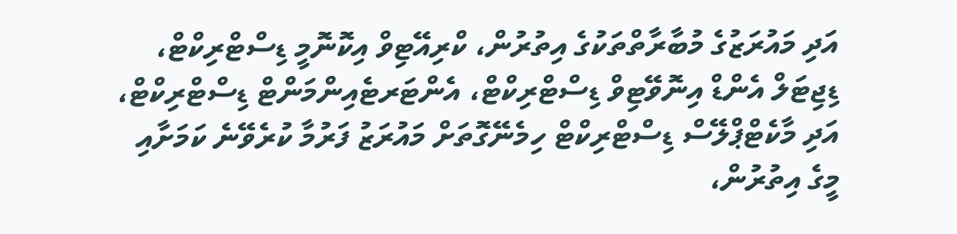އަދި މައުރަޒުގެ މުބާރާތްތަކުގެ އިތުރުން، ކްރިއޭޓިވް އިކޮނޮމީ ޑިސްޓްރިކްޓް، ޑިޖިޓަލް އެންޑް އިނޮވޭޓިވް ޑިސްޓްރިކްޓް، އެންޓަރޓެއިންމަންޓް ޑިސްޓްރިކްޓް، އަދި މާކެޓްޕްލޭސް ޑިސްޓްރިކްޓް ހިމެނޭގޮތަށް މައުރަޒު ފަރުމާ ކުރެވޭނެ ކަމަށާއި މީގެ އިތުރުން،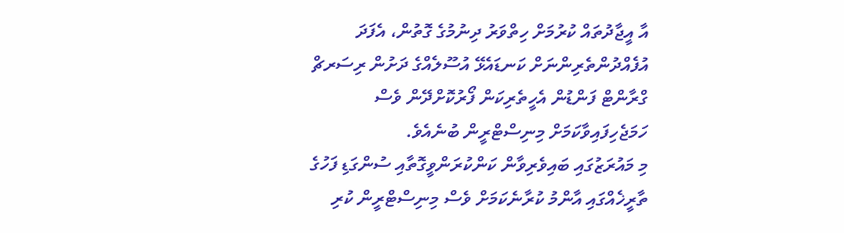އާ އީޖާދުތައް ކުރުމަށް ހިތްވަރު ދިނުމުގެ ގޮތުން، އެފަދަ އުފެއްދުންތެރިންނަށް ކަނޑައެޅޭ އުސޫލެއްގެ ދަށުން ރިސަރޗް ގްރާންޓް ފަންޑުން އެހީތެރިކަން ފޯރުކޮށްދޭން ވެސް ހަމަޖެހިފައިވާކަމަށް މިނިސްޓްރީން ބުނެއެވެ.
މި މައުރަޒުގައި ބައިވެރިވާން ކަންކުރަންވީގޮތާއި ސުންގަޑި ފަހުގެ ތާރީޚެއްގައި އާންމު ކުރާނެކަމަށް ވެސް މިނިސްޓްރީން ކުރި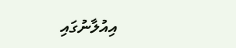އިއުލާނުގައި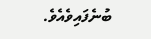ބުނެފައިވެއެވެ.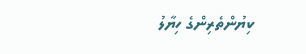ކިޔުންތެރިންގެ ހިޔާލު